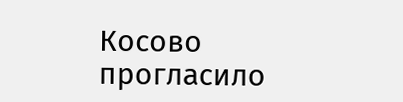Косово прогласило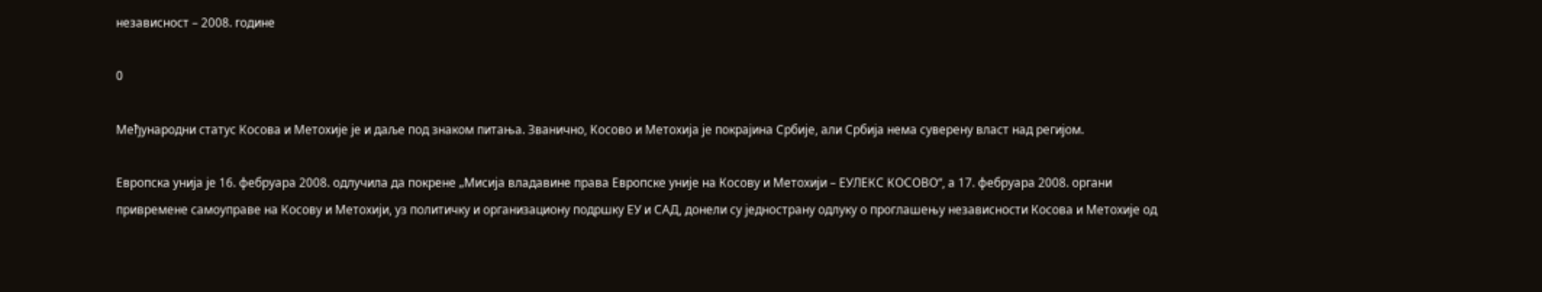независност – 2008. године

0

Међународни статус Косова и Метохије је и даље под знаком питања. Званично, Косово и Метохија је покрајина Србије, али Србија нема суверену власт над регијом.

Европска унија је 16. фебруара 2008. одлучила да покрене „Мисија владавине права Европске уније на Косову и Метохији – ЕУЛЕКС КОСОВО“, а 17. фебруара 2008. органи привремене самоуправе на Косову и Метохији, уз политичку и организациону подршку ЕУ и САД, донели су једнострану одлуку о проглашењу независности Косова и Метохије од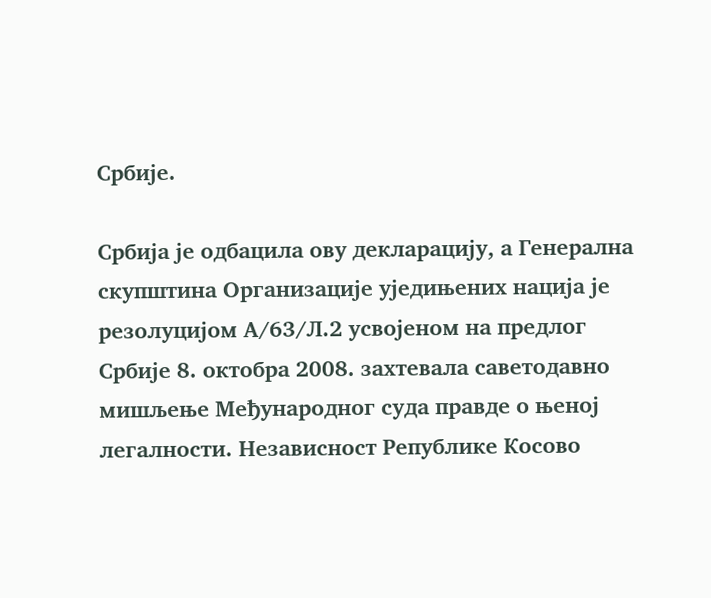Србије.

Србија је одбацила ову декларацију, а Генерална скупштина Организације уједињених нација је резолуцијом А/63/Л.2 усвојеном на предлог Србије 8. октобра 2008. захтевала саветодавно мишљење Међународног суда правде о њеној легалности. Независност Републике Косово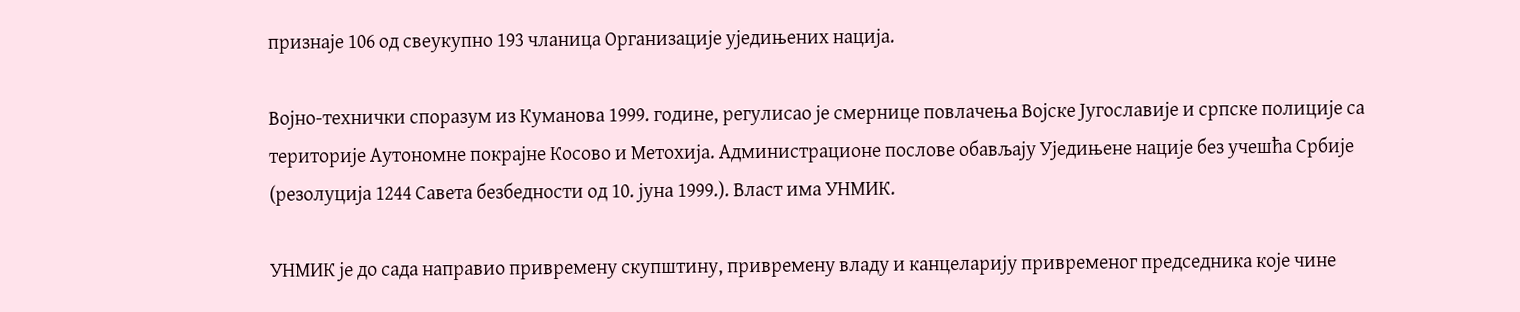признаје 106 од свеукупно 193 чланица Организације уједињених нација.

Војно-технички споразум из Куманова 1999. године, регулисао је смернице повлачења Војске Југославије и српске полиције са територије Аутономне покрајне Косово и Метохија. Администрационе послове обављају Уједињене нације без учешћа Србије (резолуција 1244 Савета безбедности од 10. јуна 1999.). Власт има УНМИК.

УНМИК је до сада направио привремену скупштину, привремену владу и канцеларију привременог председника које чине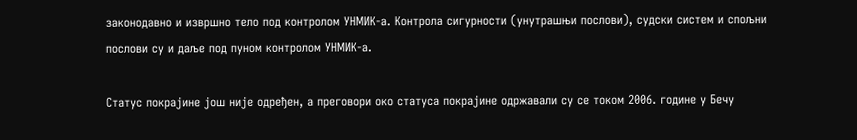законодавно и извршно тело под контролом УНМИК-а. Контрола сигурности (унутрашњи послови), судски систем и спољни послови су и даље под пуном контролом УНМИК-а.

Статус покрајине још није одређен, а преговори око статуса покрајине одржавали су се током 2006. године у Бечу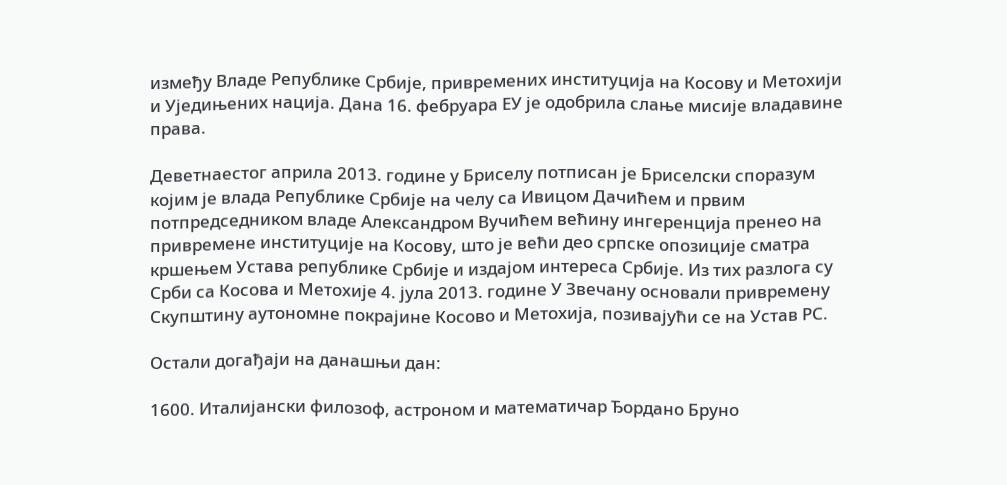између Владе Републике Србије, привремених институција на Косову и Метохији и Уједињених нација. Дана 16. фебруара ЕУ је одобрила слање мисије владавине права.

Деветнаестог априла 2013. године у Бриселу потписан је Бриселски споразум којим је влада Републике Србије на челу са Ивицом Дачићем и првим потпредседником владе Александром Вучићем већину ингеренција пренео на привремене институције на Косову, што је већи део српске опозиције сматра кршењем Устава републике Србије и издајом интереса Србије. Из тих разлога су Срби са Косова и Метохије 4. јула 2013. године У Звечану основали привремену Скупштину аутономне покрајине Косово и Метохија, позивајући се на Устав РС.

Остали догађаји на данашњи дан:

1600. Италијански филозоф, астроном и математичар Ђордано Бруно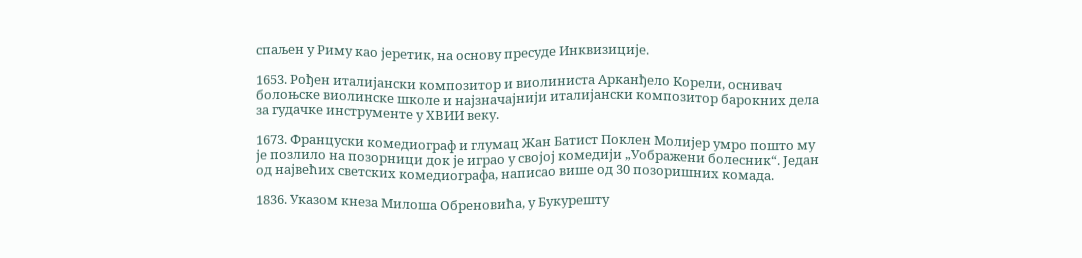спаљен у Риму као јеретик, на основу пресуде Инквизиције.

1653. Рођен италијански композитор и виолиниста Арканђело Корели, оснивач болоњске виолинске школе и најзначајнији италијански композитор барокних дела за гудачке инструменте у XВИИ веку.

1673. Француски комедиограф и глумац Жан Батист Поклен Молијер умро пошто му је позлило на позорници док је играо у својој комедији „Уображени болесник“. Један од највећих светских комедиографа, написао више од 30 позоришних комада.

1836. Указом кнеза Милоша Обреновића, у Букурешту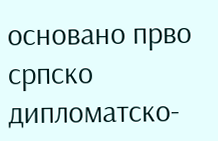основано прво српско дипломатско-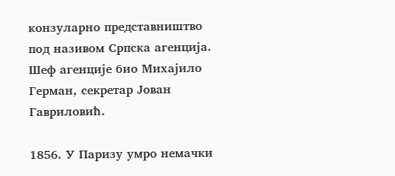конзуларно представништво под називом Српска агенција. Шеф агенције био Михајило Герман, секретар Јован Гавриловић.

1856. У Паризу умро немачки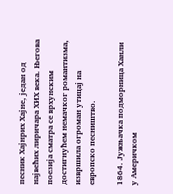песник Хајнрих Хајне, један од највећих лиричара XИX века. Његова поезија сматра се врхунским достигнућем немачког романтизма, извршила огроман утицај на европско песништво.

1864. Јужњачка подморница Ханли у Америчком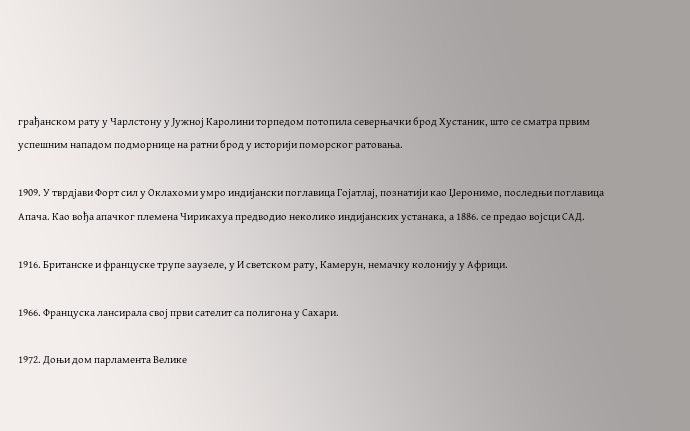грађанском рату у Чарлстону у Јужној Каролини торпедом потопила северњачки брод Хустаник, што се сматра првим успешним нападом подморнице на ратни брод у историји поморског ратовања.

1909. У тврдјави Форт сил у Оклахоми умро индијански поглавица Гојатлај, познатији као Џеронимо, последњи поглавица Апача. Као вођа апачког племена Чирикахуа предводио неколико индијанских устанака, а 1886. се предао војсци САД.

1916. Британске и француске трупе заузеле, у И светском рату, Камерун, немачку колонију у Африци.

1966. Француска лансирала свој први сателит са полигона у Сахари.

1972. Доњи дом парламента Велике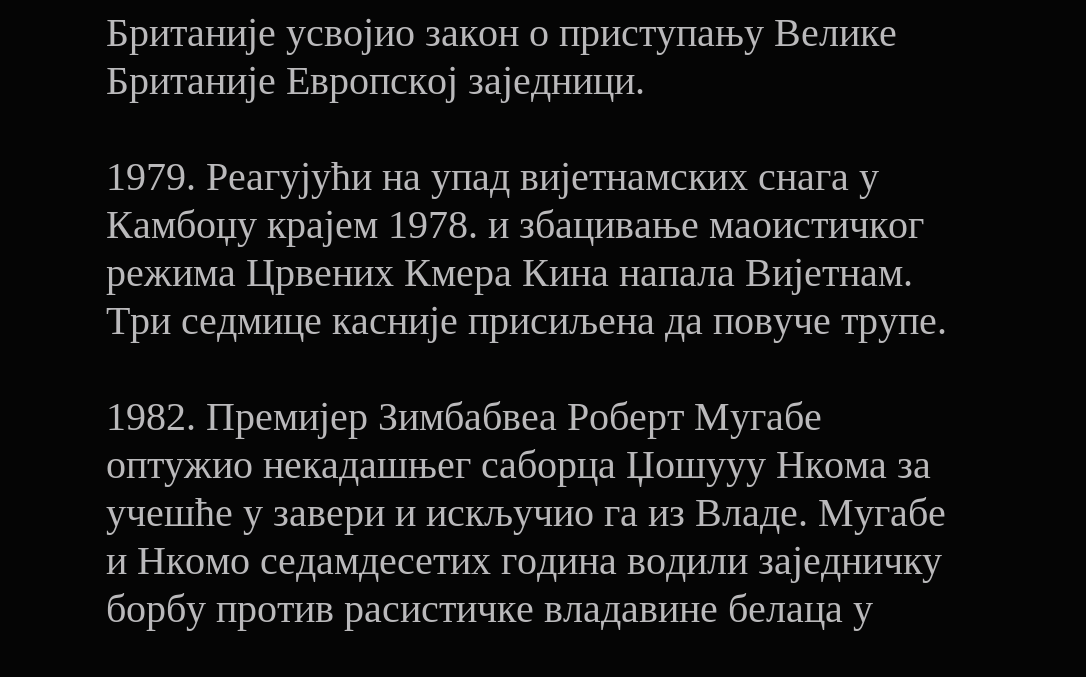Британије усвојио закон о приступању Велике Британије Европској заједници.

1979. Реагујући на упад вијетнамских снага у Камбоџу крајем 1978. и збацивање маоистичког режима Црвених Кмера Кина напала Вијетнам. Три седмице касније присиљена да повуче трупе.

1982. Премијер Зимбабвеа Роберт Мугабе оптужио некадашњег саборца Џошууу Нкома за учешће у завери и искључио га из Владе. Мугабе и Нкомо седамдесетих година водили заједничку борбу против расистичке владавине белаца у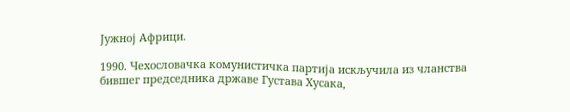Јужној Африци.

1990. Чехословачка комунистичка партија искључила из чланства бившег председника државе Густава Хусака,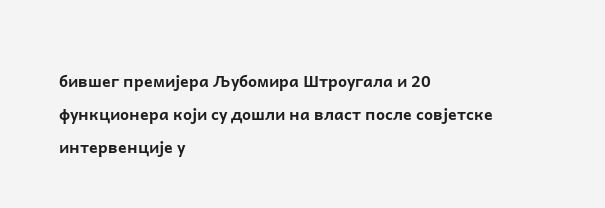бившег премијера Љубомира Штроугала и 20 функционера који су дошли на власт после совјетске интервенције у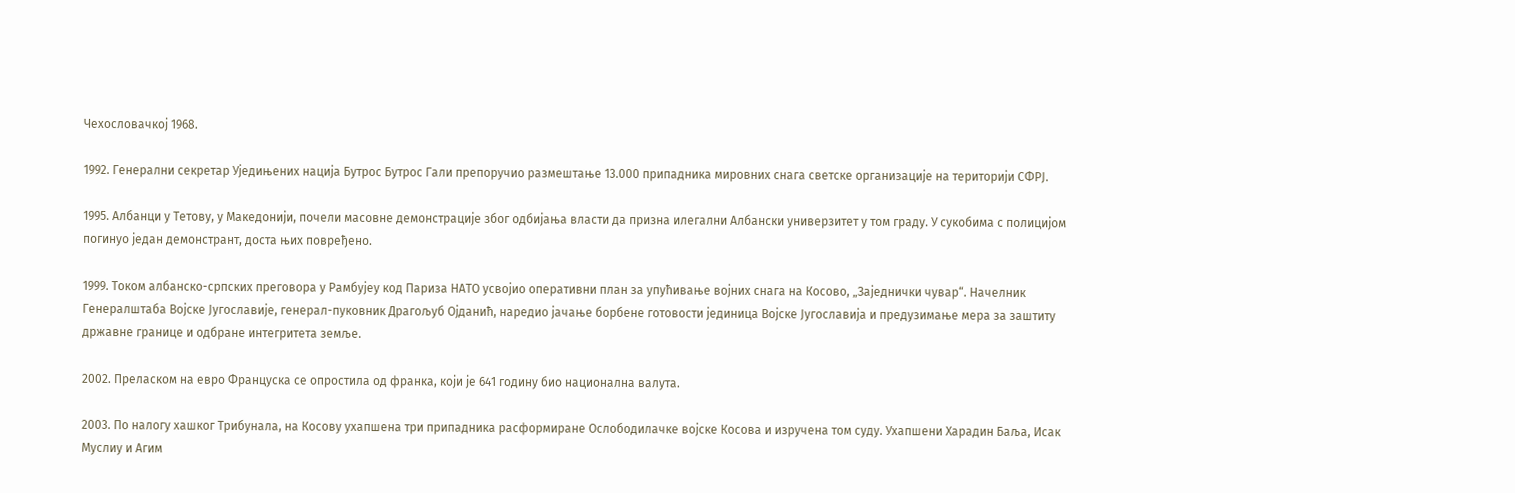Чехословачкој 1968.

1992. Генерални секретар Уједињених нација Бутрос Бутрос Гали препоручио размештање 13.000 припадника мировних снага светске организације на територији СФРЈ.

1995. Албанци у Тетову, у Македонији, почели масовне демонстрације због одбијања власти да призна илегални Албански универзитет у том граду. У сукобима с полицијом погинуо један демонстрант, доста њих повређено.

1999. Током албанско-српских преговора у Рамбујеу код Париза НАТО усвојио оперативни план за упућивање војних снага на Косово, „Заједнички чувар“. Начелник Генералштаба Војске Југославије, генерал-пуковник Драгољуб Ојданић, наредио јачање борбене готовости јединица Војске Југославија и предузимање мера за заштиту државне границе и одбране интегритета земље.

2002. Преласком на евро Француска се опростила од франка, који је 641 годину био национална валута.

2003. По налогу хашког Трибунала, на Косову ухапшена три припадника расформиране Ослободилачке војске Косова и изручена том суду. Ухапшени Харадин Баља, Исак Муслиу и Агим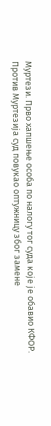Муртези. Прво хапшење особа по налогу тог суда које је обавио КФОР. Против Муртезија суд повукао оптужницу због замене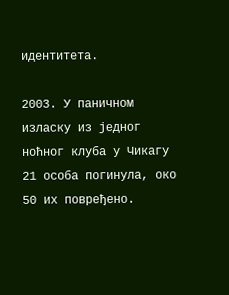идентитета.

2003. У паничном изласку из једног ноћног клуба у Чикагу 21 особа погинула, око 50 их повређено.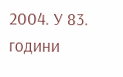2004. У 83. години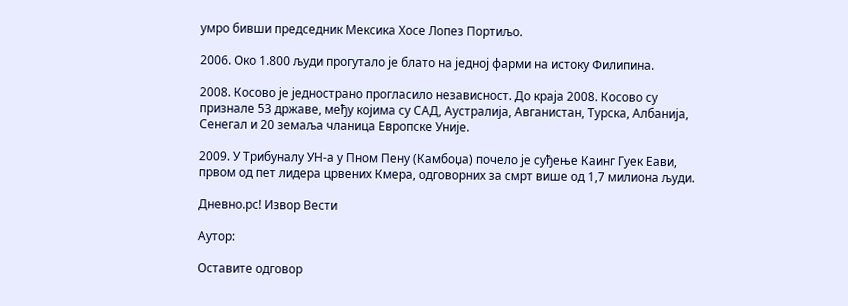умро бивши председник Мексика Хосе Лопез Портиљо.

2006. Око 1.800 људи прогутало је блато на једној фарми на истоку Филипина.

2008. Косово је једнострано прогласило независност. До краја 2008. Косово су признале 53 државе, међу којима су САД, Аустралија, Авганистан, Турска, Албанија, Сенегал и 20 земаља чланица Европске Уније.

2009. У Трибуналу УН-а у Пном Пену (Камбоџа) почело је суђење Каинг Гуек Еави, првом од пет лидера црвених Кмера, одговорних за смрт више од 1,7 милиона људи.

Дневно.рс! Извор Вести

Аутор:

Оставите одговор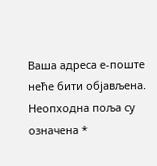Ваша адреса е-поште неће бити објављена. Неопходна поља су означена *